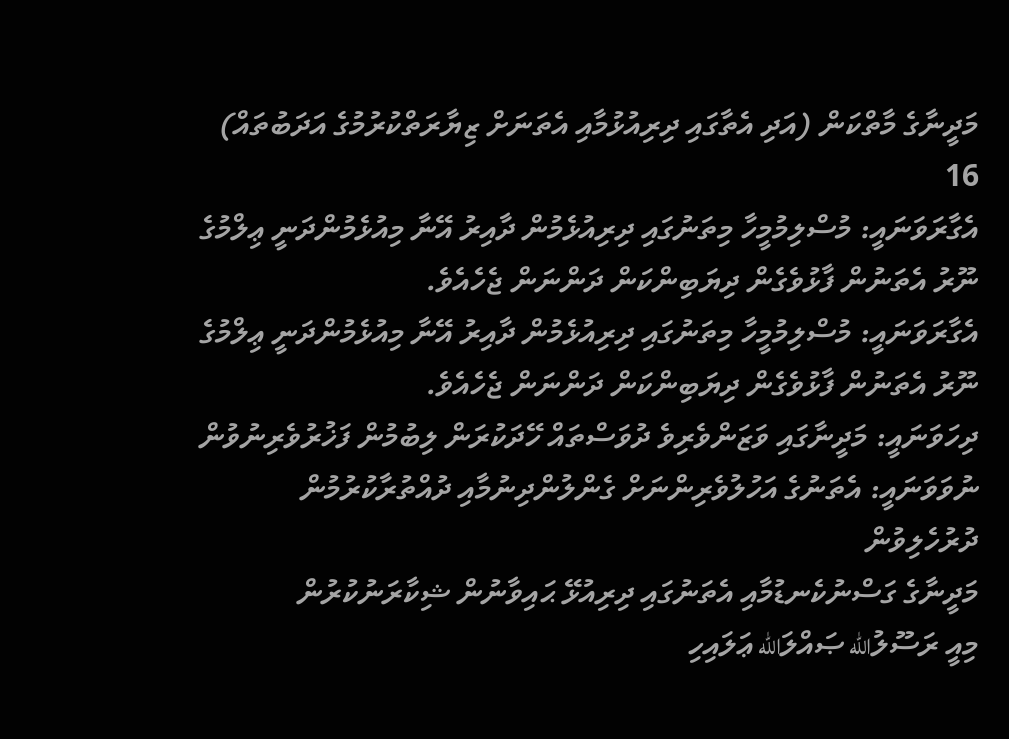މަދީނާގެ މާތްކަން (އަދި އެތާގައި ދިރިއުޅުމާއި އެތަނަށް ޒިޔާރަތްކުރުމުގެ އަދަބުތައް) 16
އެގާރަވަނައީ: މުސްލިމުމީހާ މިތަނުގައި ދިރިއުޅެމުން ދާއިރު އޭނާ މިއުޅެމުންދަނީ ޢިލްމުގެ ނޫރު އެތަނުން ފާޅުވެގެން ދިޔަބިންކަން ދަންނަން ޖެހެއެވެ.
އެގާރަވަނައީ: މުސްލިމުމީހާ މިތަނުގައި ދިރިއުޅެމުން ދާއިރު އޭނާ މިއުޅެމުންދަނީ ޢިލްމުގެ ނޫރު އެތަނުން ފާޅުވެގެން ދިޔަބިންކަން ދަންނަން ޖެހެއެވެ.
ދިހަވަނައީ: މަދީނާގައި ވަޒަންވެރިވެ ދުވަސްތައް ހޭދަކުރަން ލިބުމުން ފަޚުރުވެރިނުވުން
ނުވަވަނައީ: އެތަނުގެ އަހުލުވެރިންނަށް ގެންލުންދިނުމާއި ދުއްތުރާކުރުމުން ދުރުހެލިވުން
މަދީނާގެ ގަސްނުކެނޑުމާއި އެތަނުގައި ދިރިއުޅޭ ޙައިވާނުން ޝިކާރަނުކުރުން
މިއީ ރަސޫލުالله ޞައްލަالله ޢަލައިހި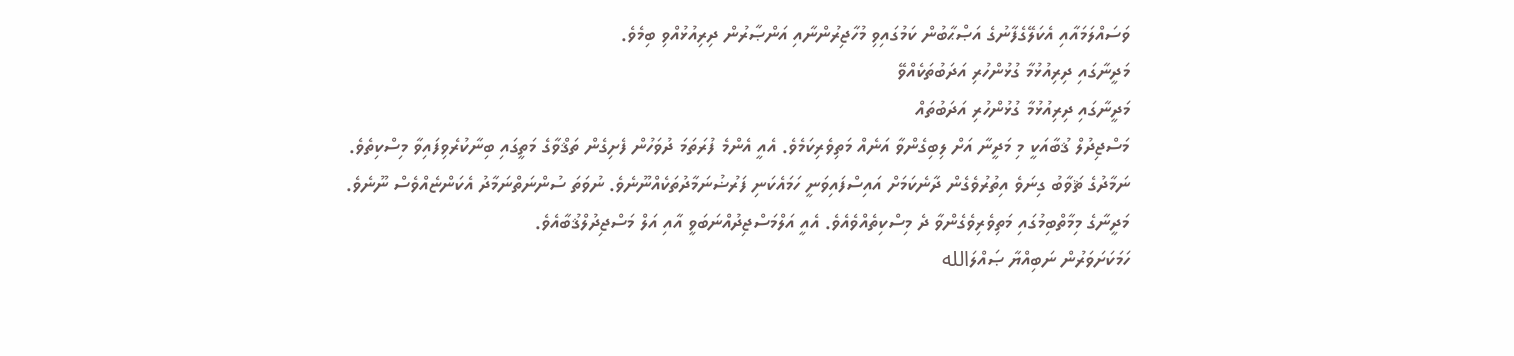ވަސައްލަމައާއި އެކަލޭގެފާނުގެ އަޞްޙާބުން ކަމުގައިވި މުހާޖިރުންނާއި އަންޞާރުން ދިރިއުޅުއްވި ބިމެވެ.
މަދީނާގައި ދިރިއުޅުމާ ގުޅުންހުރި އަދަބުތަކެއްވޭ
މަދީނާގައި ދިރިއުޅުމާ ގުޅުންހުރި އަދަބުތައް
މަސްޖިދުލް ޤުބާއަކީ މި މަދީނާ އަށް ލިބިގެންވާ އަނެއް މަތިވެރިކަމެވެ. އެއީ އެންމެ ފުރަތަމަ ދުވަހުން ފެށިގެން ތަޤްވާގެ މަތީގައި ބިނާކުރެވިފައިވާ މިސްކިތެވެ.
ނަމާދުގެ ޘަވާބު ގިނަވެ އިތުރުވެގެން ދާނެކަމަށް އައިސްފައިވަނީ ހަމައެކަނި ފަރުޟުނަމާދުތަކެއްނޫނެވެ. ނުވަތަ ސުންނަތްނަމާދު އެކަންޏެއްވެސް ނޫނެވެ.
މަދީނާގެ މިމާތްބިމުގައި މަތިވެރިވެގެންވާ ދެ މިސްކިތެއްވެއެވެ. އެއީ އަލްމަސްޖިދުއްނަބަވީ އާއި އަލް މަސްޖިދުލްޤުބާއެވެ.
ހަމަކަށަވަރުން ނަބިއްޔާ ޞައްލަالله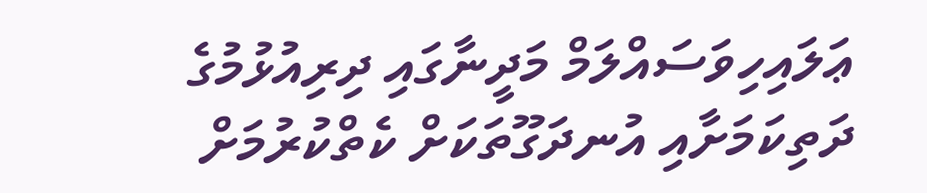ޢަލައިހިވަސައްލަމް މަދީނާގައި ދިރިއުޅުމުގެ ދަތިކަމަށާއި އުނދަގޫތަކަށް ކެތްކުރުމަށް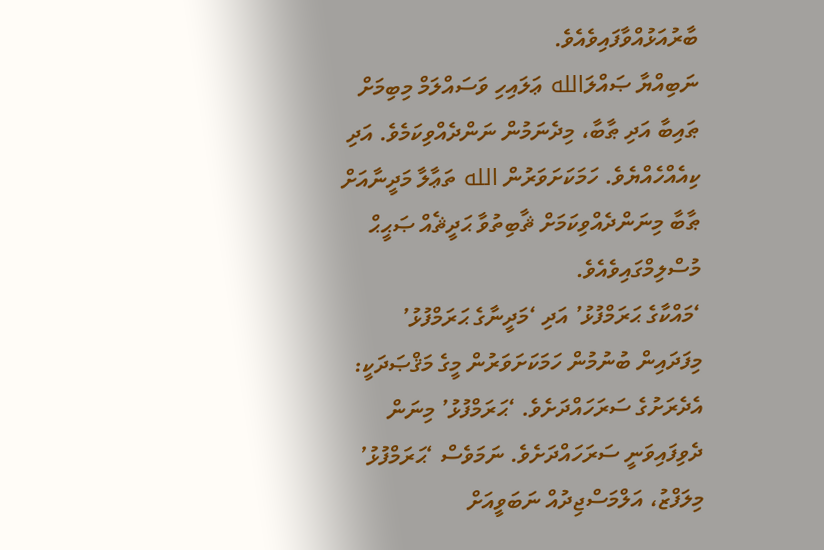ބާރުއަޅުއްވާފައިވެއެވެ.
ނަބިއްޔާ ޞައްލަالله ޢަލައިހި ވަސައްލަމް މިބިމަށް ޠައިބާ އަދި ޠާބާ، މިދެނަމުން ނަންދެއްވިކަމެވެ. އަދި ކިއެއްހެއްޔެވެ. ހަމަކަށަވަރުން الله ތަޢާލާ މަދީނާއަށް ޠާބާ މިނަންދެއްވިކަމަށް ޘާބިތުވާ ޙަދީޘެއް ޞަޙީޙް މުސްލިމްގައިވެއެވެ.
‘މައްކާގެ ޙަރަމްފުޅު’ އަދި ‘މަދީނާގެ ޙަރަމްފުޅު’ މިފަދައިން ބުނުމުން ހަމަކަށަވަރުން މީގެ މަޤްޞަދަކީ: އެދެރަށުގެ ސަރަހައްދަށެވެ. ‘ޙަރަމްފުޅު’ މިނަން ދެވިފައިވަނީ ސަރަހައްދަށެވެ. ނަމަވެސް ‘ޙަރަމްފުޅު’ މިލަފްޒު، އަލްމަސްޖިދުއް ނަބަވީއަށް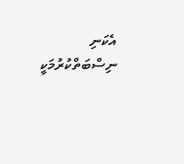އެކަނި ނިސްބަތްކުރުމަކީ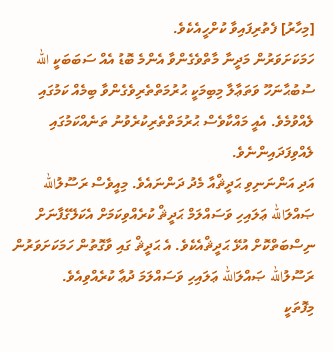[މިހާރު] ފެތުރިފައިވާ ކުށްހީއެކެވެ.
ހަމަކަށަވަރުން މަދީނާ މާތްވެގެންވާ އެންމެ ބޮޑު އެއް ސަބަބަކީ الله ސުބުޙާނަހޫ ވަތަޢާލާ މިބިމަކީ ޙުރުމަތްތެރިވެގެންވާ ބިމެއް ކަމުގައި ލެއްވުމެވެ. އެއީ މައްކާވެސް ޙުރުމަތްތެރިކުރެވުނު ތަނެއްކަމުގައި ލެއްވިފަދައިންނެވެ.
އަދި އަންނަނިވި ޙަދީޘްއާ މެދު ދަންނައެވެ. މިއީވެސް ރަސޫލުالله ޞައްލަالله ޢަލައިހި ވަސައްލަމް ޙަދީޘް ކުރެއްވިކަމަށް އެކަލޭގެފާނަށް ނިސްބަތްކޮށް އުޅޭ ޙަދީޘްއެކެވެ. އެ ޙަދީޘް ގައި ވާގޮތުން ހަމަކަށަވަރުން ރަސޫލުالله ޞައްލަالله ޢަލައިހި ވަސައްލަމަ ދުޢާ ކުރެއްވިއެވެ.
މިފޮތަކީ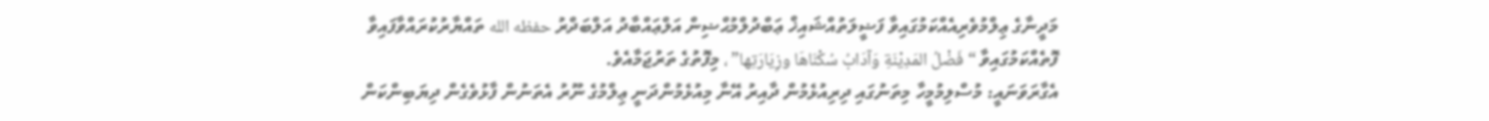މަދީނާގެ ޢިލްމުވެރިއެއްކަމުގައިވާ ފަޟީލަތުއްޝައިޚް ޢަބްދުލްމުޙްޟިން އަލްޢައްބާދު އަލްބަދްރު حفظه الله ތައްޔާރުކުރައްވާފައިވާ ފޮތެއްކަމުގައިވާ “فَضْلُ المَدِيْنَةِ وَآدَابُ سُكْنَاهَا وزِيَارَتِها” ، މިފޮތުގެ ތަރުޖަމާއެވެ.
އެގާރަވަނައީ: މުސްލިމުމީހާ މިތަނުގައި ދިރިއުޅެމުން ދާއިރު އޭނާ މިއުޅެމުންދަނީ ޢިލްމުގެ ނޫރު އެތަނުން ފާޅުވެގެން ދިޔަބިންކަން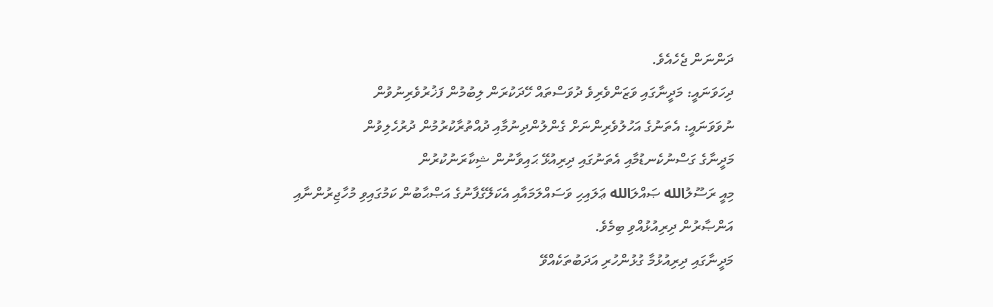ދަންނަން ޖެހެއެވެ.
ދިހަވަނައީ: މަދީނާގައި ވަޒަންވެރިވެ ދުވަސްތައް ހޭދަކުރަން ލިބުމުން ފަޚުރުވެރިނުވުން
ނުވަވަނައީ: އެތަނުގެ އަހުލުވެރިންނަށް ގެންލުންދިނުމާއި ދުއްތުރާކުރުމުން ދުރުހެލިވުން
މަދީނާގެ ގަސްނުކެނޑުމާއި އެތަނުގައި ދިރިއުޅޭ ޙައިވާނުން ޝިކާރަނުކުރުން
މިއީ ރަސޫލުالله ޞައްލަالله ޢަލައިހި ވަސައްލަމައާއި އެކަލޭގެފާނުގެ އަޞްޙާބުން ކަމުގައިވި މުހާޖިރުންނާއި އަންޞާރުން ދިރިއުޅުއްވި ބިމެވެ.
މަދީނާގައި ދިރިއުޅުމާ ގުޅުންހުރި އަދަބުތަކެއްވޭ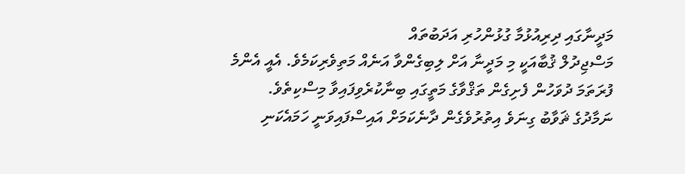މަދީނާގައި ދިރިއުޅުމާ ގުޅުންހުރި އަދަބުތައް
މަސްޖިދުލް ޤުބާއަކީ މި މަދީނާ އަށް ލިބިގެންވާ އަނެއް މަތިވެރިކަމެވެ. އެއީ އެންމެ ފުރަތަމަ ދުވަހުން ފެށިގެން ތަޤްވާގެ މަތީގައި ބިނާކުރެވިފައިވާ މިސްކިތެވެ.
ނަމާދުގެ ޘަވާބު ގިނަވެ އިތުރުވެގެން ދާނެކަމަށް އައިސްފައިވަނީ ހަމައެކަނި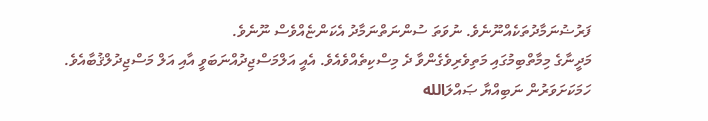ފަރުޟުނަމާދުތަކެއްނޫނެވެ. ނުވަތަ ސުންނަތްނަމާދު އެކަންޏެއްވެސް ނޫނެވެ.
މަދީނާގެ މިމާތްބިމުގައި މަތިވެރިވެގެންވާ ދެ މިސްކިތެއްވެއެވެ. އެއީ އަލްމަސްޖިދުއްނަބަވީ އާއި އަލް މަސްޖިދުލްޤުބާއެވެ.
ހަމަކަށަވަރުން ނަބިއްޔާ ޞައްލަالله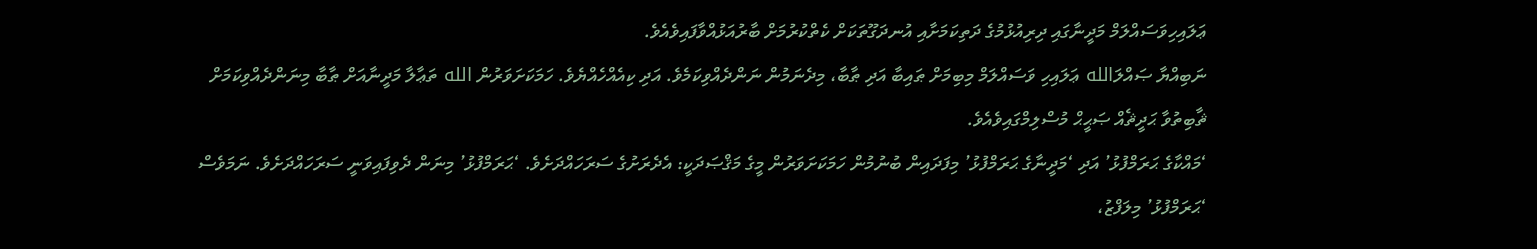ޢަލައިހިވަސައްލަމް މަދީނާގައި ދިރިއުޅުމުގެ ދަތިކަމަށާއި އުނދަގޫތަކަށް ކެތްކުރުމަށް ބާރުއަޅުއްވާފައިވެއެވެ.
ނަބިއްޔާ ޞައްލަالله ޢަލައިހި ވަސައްލަމް މިބިމަށް ޠައިބާ އަދި ޠާބާ، މިދެނަމުން ނަންދެއްވިކަމެވެ. އަދި ކިއެއްހެއްޔެވެ. ހަމަކަށަވަރުން الله ތަޢާލާ މަދީނާއަށް ޠާބާ މިނަންދެއްވިކަމަށް ޘާބިތުވާ ޙަދީޘެއް ޞަޙީޙް މުސްލިމްގައިވެއެވެ.
‘މައްކާގެ ޙަރަމްފުޅު’ އަދި ‘މަދީނާގެ ޙަރަމްފުޅު’ މިފަދައިން ބުނުމުން ހަމަކަށަވަރުން މީގެ މަޤްޞަދަކީ: އެދެރަށުގެ ސަރަހައްދަށެވެ. ‘ޙަރަމްފުޅު’ މިނަން ދެވިފައިވަނީ ސަރަހައްދަށެވެ. ނަމަވެސް ‘ޙަރަމްފުޅު’ މިލަފްޒު،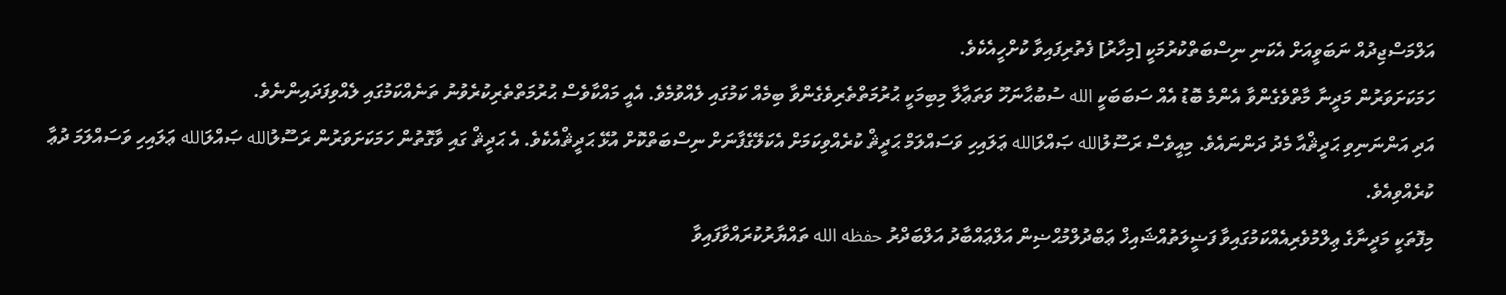އަލްމަސްޖިދުއް ނަބަވީއަށް އެކަނި ނިސްބަތްކުރުމަކީ [މިހާރު] ފެތުރިފައިވާ ކުށްހީއެކެވެ.
ހަމަކަށަވަރުން މަދީނާ މާތްވެގެންވާ އެންމެ ބޮޑު އެއް ސަބަބަކީ الله ސުބުޙާނަހޫ ވަތަޢާލާ މިބިމަކީ ޙުރުމަތްތެރިވެގެންވާ ބިމެއް ކަމުގައި ލެއްވުމެވެ. އެއީ މައްކާވެސް ޙުރުމަތްތެރިކުރެވުނު ތަނެއްކަމުގައި ލެއްވިފަދައިންނެވެ.
އަދި އަންނަނިވި ޙަދީޘްއާ މެދު ދަންނައެވެ. މިއީވެސް ރަސޫލުالله ޞައްލަالله ޢަލައިހި ވަސައްލަމް ޙަދީޘް ކުރެއްވިކަމަށް އެކަލޭގެފާނަށް ނިސްބަތްކޮށް އުޅޭ ޙަދީޘްއެކެވެ. އެ ޙަދީޘް ގައި ވާގޮތުން ހަމަކަށަވަރުން ރަސޫލުالله ޞައްލަالله ޢަލައިހި ވަސައްލަމަ ދުޢާ ކުރެއްވިއެވެ.
މިފޮތަކީ މަދީނާގެ ޢިލްމުވެރިއެއްކަމުގައިވާ ފަޟީލަތުއްޝައިޚް ޢަބްދުލްމުޙްޟިން އަލްޢައްބާދު އަލްބަދްރު حفظه الله ތައްޔާރުކުރައްވާފައިވާ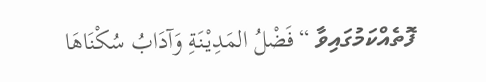ފޮތެއްކަމުގައިވާ “فَضْلُ المَدِيْنَةِ وَآدَابُ سُكْنَاهَا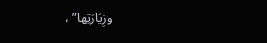وزِيَارَتِها” ،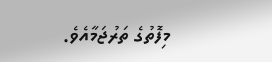މިފޮތުގެ ތަރުޖަމާއެވެ.